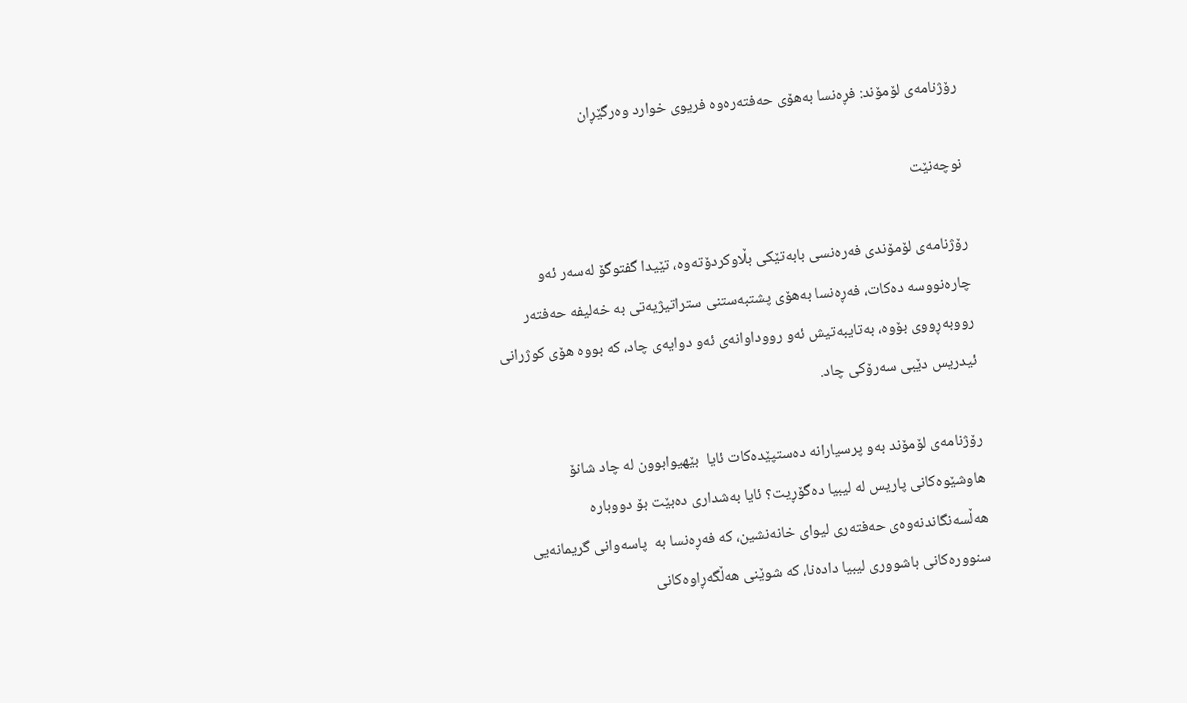رۆژنامه‌ی لۆمۆند: فڕه‌نسا به‌هۆى حه‌فته‌ره‌وه‌ فریوى خوارد وەرگێڕان

نوچه‌نێت

رۆژنامه‌ی لۆمۆندی فه‌ره‌نسی بابه‌تێكی بڵاوكردۆته‌وه‌، تێیدا گفتوگۆ له‌سه‌ر ئه‌و چاره‌نووسه‌ ده‌كات، فه‌ڕه‌نسا به‌هۆی پشتبه‌ستنی ستراتیژیه‌تى به‌ خه‌لیفه‌ حه‌فته‌ر رووبه‌ڕووی بۆوه‌، به‌تایبه‌تیش ئه‌و رووداوانه‌ی ئه‌و دوایه‌ی چاد، كه‌ بووه‌ هۆی كوژرانی ئیدریس دێبی سه‌رۆكی چاد.

رۆژنامه‌ی لۆمۆند به‌و پرسیارانه‌ ده‌ستپێده‌كات ئایا‌  بێهیوابوون‌ له‌ چاد شانۆ هاوشێوه‌كانی‌ پاریس له‌ لیبیا ده‌گۆڕیت؟ ئایا به‌شداری ده‌بێت بۆ دووباره‌ هه‌ڵسه‌نگاندنه‌وه‌ی حه‌فته‌ری لیوای خانه‌نشین، كه‌ فه‌ڕه‌نسا به‌  پاسه‌وانی گریمانه‌یی سنووره‌كانی باشووری لیبیا داده‌نا، كه‌ شوێنی هه‌ڵگه‌ڕاوه‌كانی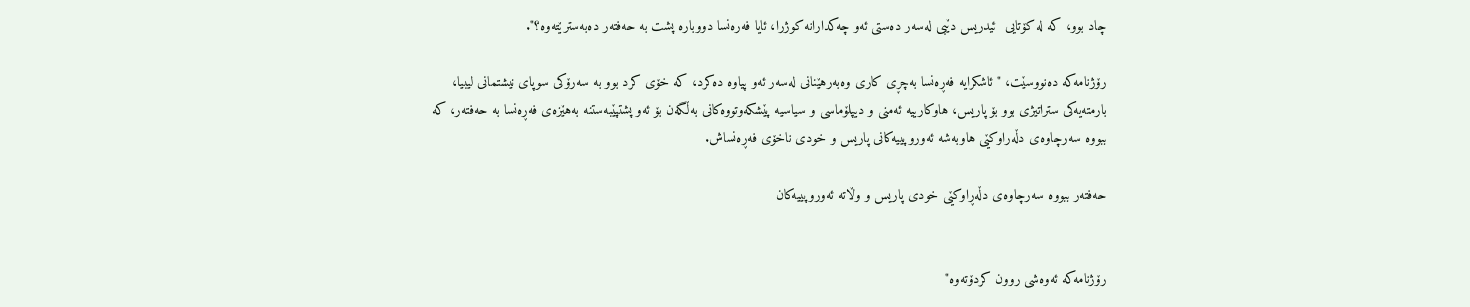چاد بوو، كه‌ له‌ كۆتایی  ئیدریس دێبى له‌سه‌ر ده‌ستی ئه‌و چه‌كدارانه‌ كوژرا، ئایا‌ فه‌ره‌نسا دووباره‌ پشت به‌ حه‌فته‌ر ده‌به‌سترێته‌وه‌؟".

رۆژنامه‌كه‌ ده‌نووسێت، "ئاشكرایه‌‌ فه‌ڕه‌نسا به‌چڕی كاری وه‌به‌رهێنانی له‌سه‌ر ئه‌و پیاوه‌ ده‌كرد، كه‌ خۆی كرد بوو به ‌سه‌رۆكی سوپای نیشتمانی لیبیا، بارمته‌یه‌كی ستراتیژی بوو بۆ پاریس، هاوكارییه‌ ئه‌منی و دیپلۆماسی و سیاسیه‌ پێشكه‌وتووه‌كانی به‌ڵگه‌ن بۆ ئه‌و پشتپێبه‌ستنه‌ به‌هێزه‌ی فه‌ڕه‌نسا به‌ حه‌فته‌ر، كه‌ ببووه‌ سه‌رچاوه‌ی دڵه‌راوكێی هاوبه‌شه‌ ئه‌وروپییه‌كانی پاریس و خودی ناخۆی فه‌ڕه‌نساش.

حه‌فته‌ر ببووه‌ سه‌رچاوه‌ی دڵه‌ڕاوكێی خودی پاریس و وڵاته‌ ئه‌وروپییه‌كان


رۆژنامه‌كه‌ ئه‌وه‌شی روون كردۆته‌‌وه‌"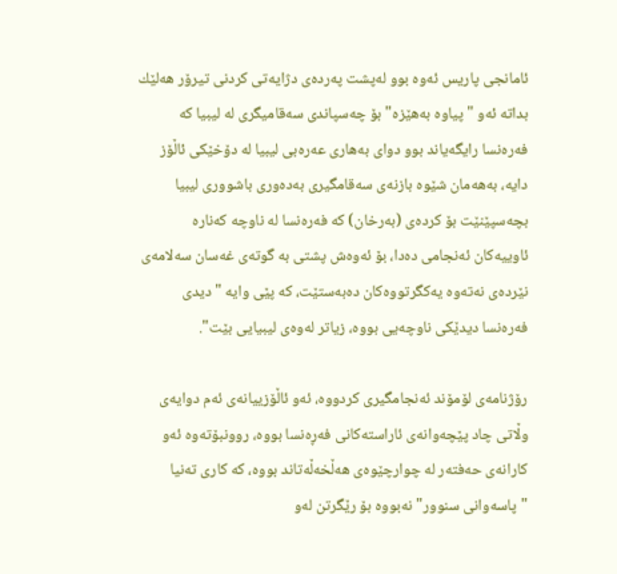ئامانجی پاریس ئه‌وه‌ بوو له‌پشت په‌رده‌ی دژایه‌تی كردنی تیرۆر هه‌لێك بداته‌ ئه‌و "پیاوه‌ به‌هێزه‌" بۆ چه‌سپاندی سه‌قامیگری له‌ لیبیا كه‌ فه‌ره‌نسا رایگه‌یاند بوو دوای به‌هاری عه‌ره‌بی لیبیا له‌ دۆخێكی ئاڵۆز‌ دایه‌، به‌هه‌مان شێوه‌ بازنه‌ی سه‌قامگیری به‌ده‌وری باشووری لیبیا بچه‌سپێنێت بۆ كرده‌ی (به‌رخان) كه‌ فه‌ره‌نسا له‌ ناوچه‌‌ كه‌ناره‌ ئاوییه‌كان ئه‌نجامی ده‌دا، بۆ ئه‌وه‌ش پشتی به‌ گوته‌ی غه‌سان سه‌لامه‌ی نێرده‌ی نه‌ته‌وه‌ یه‌كگرتووه‌كان ده‌به‌ستێت، كه‌ پێی وایه‌ "دیدی فه‌ره‌نسا دیدێكی ناوچه‌یی بووه‌، زیاتر له‌وه‌ی لیبیایی بێت".

رۆژنامه‌ی لۆمۆند ئه‌نجامگیری كردووه‌، ئه‌و ئاڵۆزییانه‌ی ئه‌م دوایه‌ی وڵاتی چاد پێچه‌وانه‌ی ئاراسته‌كانی فه‌ڕه‌نسا بووه‌، روونبۆته‌وه‌ ئه‌و كارانه‌ی حه‌فته‌ر له‌ چوارچێوه‌ی هه‌ڵخه‌ڵه‌تاند بووه‌، كه‌ كاری ته‌نیا "پاسه‌وانی سنوور" نه‌بووه‌ بۆ رێگرتن له‌و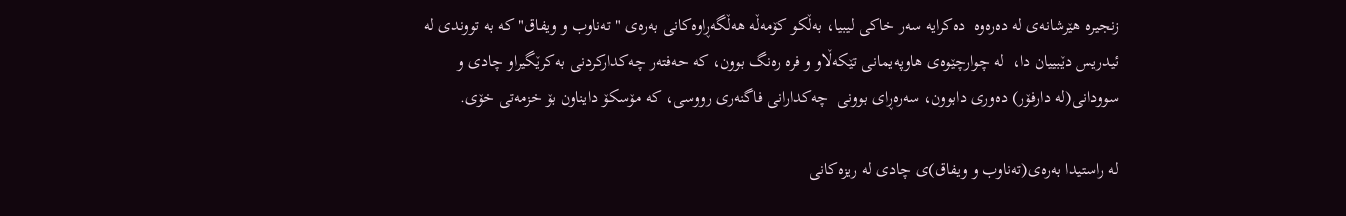زنجیره‌ هێرشانه‌ی له‌ ده‌ره‌وه‌  ده‌كرایه‌ سه‌ر خاكی لیبیا، به‌ڵكو كۆمه‌ڵه‌ هه‌ڵگه‌ڕاوه‌كانی به‌ره‌ی "ته‌ناوب و ویفاق" كه‌ به‌ تووندی له‌ ئیدریس دێبییان دا،  له‌ چوارچێوه‌ی هاوپه‌یمانی تێكه‌ڵاو و فره‌ ره‌نگ بوون، كه حه‌فته‌ر‌ چه‌كداركردنی به‌كرێگیراو چادی و سوودانی(له‌ دارفۆر) ده‌وری دابوون، سه‌ره‌ڕای بوونی  چه‌كدارانی فاگنه‌ری رووسی، كه‌ مۆسكۆ دایناون بۆ خزمه‌تی خۆی.

له‌ راستیدا به‌ره‌ی(ته‌ناوب و ویفاق)ی چادی له‌ ریزه‌كانی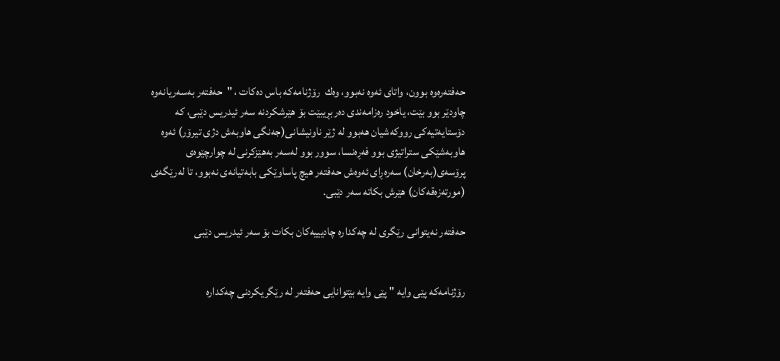حه‌فته‌ره‌وه‌ بوون، واتای ئه‌وه‌ نه‌بوو‌، وه‌ك  رۆژنامه‌كه‌ باس ده‌كات ، "حه‌فته‌ر به‌سه‌ریانه‌وه‌ چاودێر بوو بێت، یاخود ره‌زامه‌ندی ده‌ربڕیبێت بۆ هێرشكردنه‌ سه‌ر ئیدریس دێبى، كه‌ دۆستایه‌تیه‌كی رووكه‌شیان هه‌بوو له‌ ژێر ناونیشانی(جه‌نگی هاوبه‌ش دژی تیرۆر) ئه‌وه‌ هاوبه‌شێكی ستراتیژی بوو فه‌ڕه‌نسا، سوور بوو له‌سه‌ر به‌هێزكرنی له‌ چوارچێوه‌ی پرۆسه‌ی(به‌رخان) سه‌ره‌ڕای ئه‌وه‌ش حه‌فته‌ر هیچ پاساوێكی بابه‌تیانه‌ی نه‌بوو، تا له‌رێگه‌ی (مورته‌زه‌قه‌كان) هێرش بكاته‌ سه‌ر دێبى.

حه‌فته‌ر نه‌یتوانی رێگری له‌ چه‌كداره‌ چادیییه‌كان بكات بۆ سه‌ر ئیدریس دێبى


رۆژنامه‌كه‌ پێی وایه‌ " پێی وایه‌ بێتوانایی حه‌فته‌ر له‌ رێگریكردنی چه‌كداره‌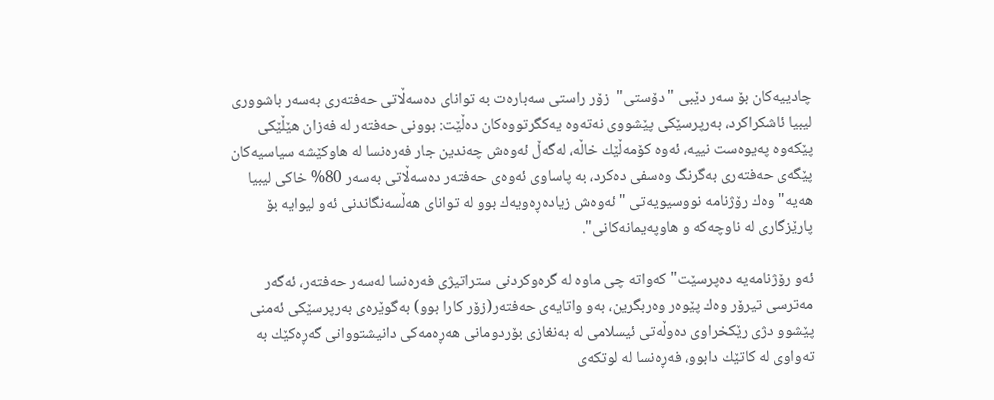چادییه‌كان بۆ سه‌ر دێبى "دۆستی"  زۆر راستی سه‌باره‌ت به‌ توانای ده‌سه‌ڵاتی حه‌فته‌ری به‌سه‌ر باشووری لیبیا ئاشكراكرد،‌ به‌رپرسێكی پێشووی نه‌ته‌وه‌ یه‌كگرتووه‌كان ده‌ڵێت: بوونی حه‌فته‌ر له‌ فه‌زان هێڵێكی پێكه‌وه‌ په‌یوه‌ست نییه‌، ئه‌وه‌ كۆمه‌ڵێك خاڵه‌، له‌گه‌ڵ ئه‌وه‌ش چه‌ندین جار فه‌ره‌نسا له‌ هاوكێشه‌ سیاسیه‌كان پێگه‌ی حه‌فته‌ری به‌گرنگ وه‌سفی ده‌كرد‌، به‌ پاساوی ئه‌وه‌ی حه‌فته‌ر ده‌سه‌ڵاتی به‌سه‌ر 80% خاكی لیبیا هه‌یه‌" وه‌ك رۆژنامه‌ نووسیویه‌تی "ئه‌وه‌ش زیاده‌ڕه‌ویه‌ك بوو له‌ توانای هه‌ڵسه‌نگاندنی ئه‌و لیوایه‌ بۆ پارێزگاری له‌ ناوچه‌كه‌ و هاوپه‌یمانه‌كانی".

ئه‌و رۆژنامه‌یه‌ ده‌پرسێت"كه‌واته‌ چی ماوه‌ له‌ گره‌وكردنی ستراتیژی فه‌ره‌نسا له‌سه‌ر حه‌فته‌ر، ئه‌گه‌ر مه‌ترسی تیرۆر وه‌ك پێوه‌ر وه‌ربگرین، به‌و واتایه‌ی حه‌فته‌ر(زۆر كارا بوو) به‌گوێره‌ی به‌رپرسێكی ئه‌منی پێشوو دژی رێكخراوی ده‌وڵه‌تی ئیسلامی له‌ به‌نغازی بۆردومانی هه‌ڕه‌مه‌كی دانیشتووانی گه‌ڕه‌كێك به‌ ته‌واوى له‌ كاتێك دابوو، فه‌ڕه‌نسا له‌ لوتكه‌ی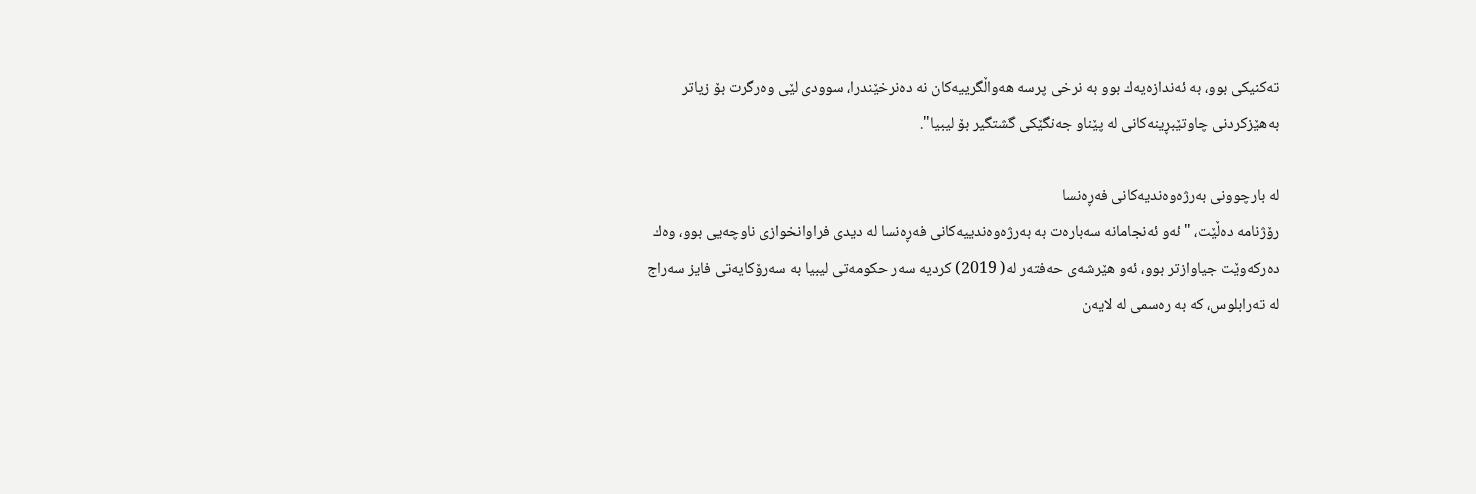ته‌كنیكى بوو، به‌ ئه‌ندازه‌یه‌ك بوو به‌ نرخی پرسه‌ هه‌واڵگرییه‌كان نه‌ ده‌نرخێندرا، سوودی لێی وه‌رگرت بۆ زیاتر به‌هێزكردنی چاوتێبڕینه‌كانی له‌ پێناو جه‌نگێكی گشتگیر بۆ لیبیا".

له‌ بارچوونی به‌رژه‌وه‌ندیه‌كانی فه‌ڕه‌نسا
رۆژنامه‌ ده‌ڵێت، "ئه‌و ئه‌نجامانه‌ سه‌باره‌ت به‌ به‌رژه‌وه‌ندییه‌كانی فه‌ڕه‌نسا له‌ دیدی فراوانخوازی ناوچه‌یی بوو، وه‌ك ده‌ركه‌وێت جیاوازتر بوو، ئه‌و هێرشه‌ی حه‌فته‌ر له( 2019) كردیه‌ سه‌ر حكومه‌تی لیبیا به‌ سه‌رۆكایه‌تی فایز سه‌راج  له‌ ته‌رابلوس، كه‌ به‌ ره‌سمی له‌ لایه‌ن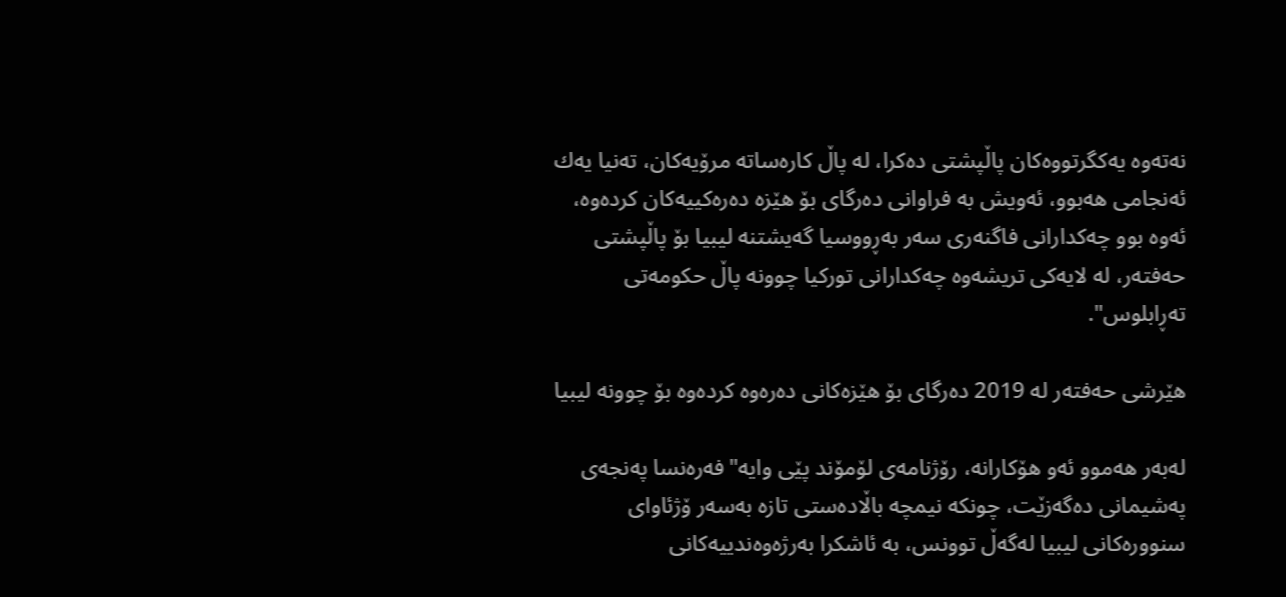نه‌ته‌وه‌ یه‌كگرتووه‌كان پاڵپشتی ده‌كرا، له‌ پاڵ كاره‌ساته‌ مرۆیه‌كان، ته‌نیا یه‌ك ئه‌نجامی هه‌بوو، ئه‌ویش به‌ فراوانی ده‌رگای بۆ هێزه‌ ده‌ره‌كییه‌كان كرده‌وه‌، ئه‌وه‌ بوو چه‌كدارانی فاگنه‌ری سه‌ر به‌ڕووسیا گه‌یشتنه‌ لیبیا بۆ پاڵپشتی حه‌فته‌ر، له‌ لایه‌كی تریشه‌وه‌ چه‌كدارانی توركیا چوونه‌ پاڵ حكومه‌تی ته‌ڕابلوس".

هێرشی حه‌فته‌ر له‌ 2019 ده‌رگای بۆ هێزه‌كانی ده‌ره‌وه‌ كرده‌وه‌ بۆ چوونه‌ لیبیا

له‌به‌ر هه‌موو ئه‌و هۆكارانه‌، رۆژنامه‌ی لۆمۆند پێی وایه"فه‌ره‌نسا په‌نجه‌ی په‌شیمانی ده‌گه‌زێت، چونكه‌ نیمچه‌ باڵاده‌ستی تازه‌ به‌سه‌ر ۆژئاوای سنووره‌كانی لیبیا له‌گه‌ڵ توونس، به‌ ئاشكرا به‌رژه‌وه‌ندییه‌كانی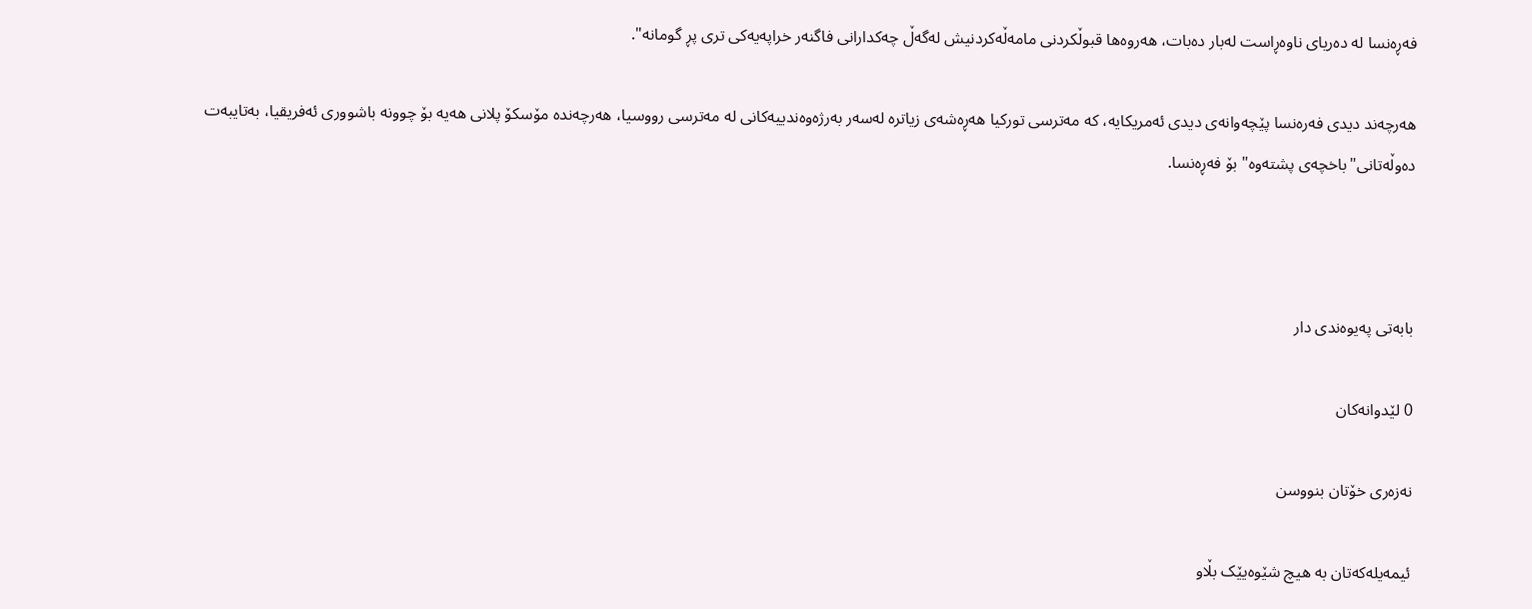فه‌ڕه‌نسا له‌ ده‌ریای ناوه‌ڕاست له‌بار ده‌بات، هه‌روه‌ها قبوڵكردنی مامه‌ڵه‌كردنیش له‌گه‌ڵ چه‌كدارانی فاگنه‌ر ‌خراپه‌یه‌كی تری پڕ گومانه".

هه‌رچه‌ند دیدی فه‌ره‌نسا پێچه‌وانه‌ی دیدی ئه‌مریكایه‌، كه‌ مه‌ترسی توركیا هه‌ڕه‌شه‌ی زیاتره‌ له‌سه‌ر به‌رژه‌وه‌ندییه‌كانی له‌ مه‌ترسی رووسیا، هه‌رچه‌نده‌ مۆسكۆ پلانی هه‌یه‌ بۆ چوونه‌ باشووری ئه‌فریقیا، به‌تایبه‌ت ده‌وڵه‌تانی"باخچه‌ی پشته‌وه‌" بۆ فه‌ڕه‌نسا.



بابەتی پەیوەندی دار

0 لێدوانەکان

نەزەری خۆتان بنووسن

ئیمەیلەکەتان بە هیچ شێوەیێک بڵاو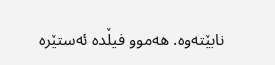نابێتەوە. هەموو فیڵدە ئەستێرە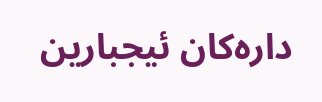دارەکان ئیجبارین